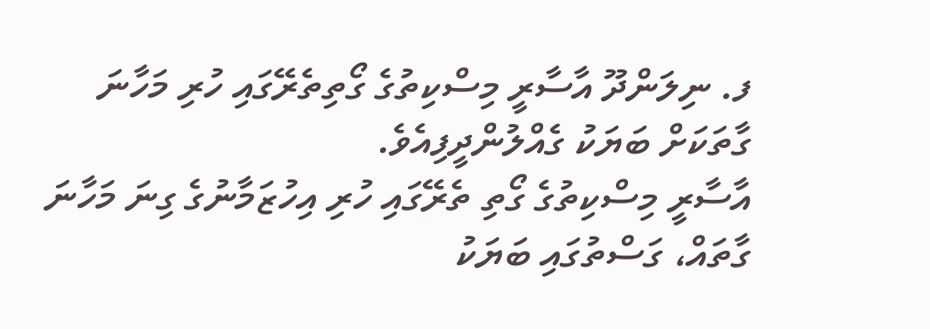ފ. ނިލަންދޫ އާސާރީ މިސްކިތުގެ ގޯތިތެރޭގައި ހުރި މަހާނަ ގާތަކަށް ބަޔަކު ގެއްލުންދީފިއެވެ.
އާސާރީ މިސްކިތުގެ ގޯތި ތެރޭގައި ހުރި އިހުޒަމާނުގެ ގިނަ މަހާނަ ގާތައް، ގަސްތުގައި ބަޔަކު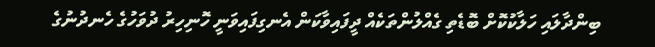ބިންދާލައި ހަލާކުކޮށް ބޮޑެތި ގެއްލުންތަކެއް ދީފައިވާކަން އެނގިފައިވަނީ ހޮނިހިރު ދުވަހުގެ ހެނދުނުގެ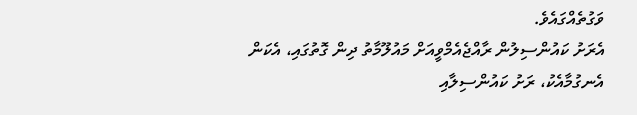ވަގުތެއްގައެވެ.
އެރަށު ކައުންސިލުން ރާއްޖެއެމްވީއަށް މައުލޫމާތު ދިން ގޮތުގައި، އެކަން އެނގުމާއެކު، ރަށު ކައުންސިލާއި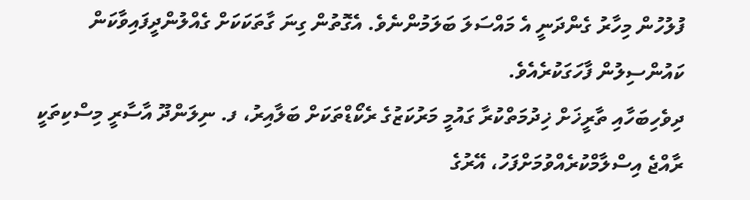ފުލުހުން މިހާރު ގެންދަނީ އެ މައްސަލަ ބަލަމުންނެވެ. އެގޮތުން ގިނަ ގާތަކަކަށް ގެއްލުންދީފައިވާކަން ކައުންސިލުން ފާހަގަކުރެއެވެ.
ދިވެހިބަހާއި ތާރީޚަށް ޚިދުމަތްކުރާ ގައުމީ މަރުކަޒުގެ ރެކޯޑްތަކަށް ބަލާއިރު، ފ. ނިލަންދޫ އާސާރީ މިސްކިތަކީ ރާއްޖެ އިސްލާމްކުރެއްވުމަށްފަހު، އޭރުގެ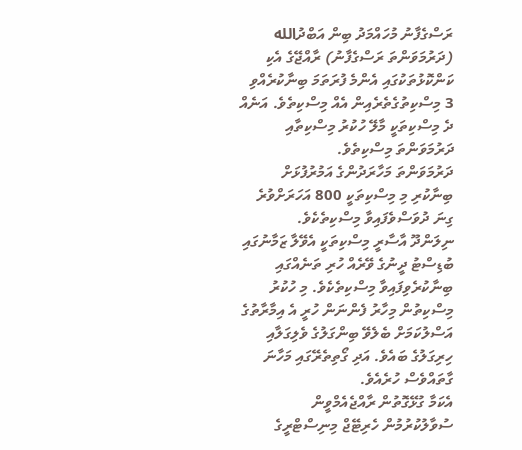ރަސްގެފާނު މުހައްމަދު ބިން އަބްދުالله (ދަރުމަވަންތަ ރަސްގެފާނު) ރާއްޖޭގެ އެކި ކަންކޮޅުތަކުގައި އެންމެ ފުރަތަމަ ބިނާކުރެއްވި 3 މިސްކިތުގެތެރެއިން އެއް މިސްކިތެވެ. އަނެއް ދެ މިސްކިތަކީ މާލޭ ހުކުރު މިސްކިތާއި ދަރުމަވަންތަ މިސްކިތެވެ.
ދަރުމަވަންތަ މަހާރަދުންގެ އަމުރުފުޅަށް ބިނާކުރި މި މިސްކިތަކީ 800 އަހަރަށްވުރެ ގިނަ ދުވަސްވެފައިވާ މިސްކިތެކެވެ.
ނިލަންދޫ އާސާރީ މިސްކިތަކީ އެވޭލާ ޒަމާނުގައި ބުޑިސްޓު ދީނުގެ ވޭރެއް ހުރި ތަނެއްގައި ބިނާކުރެވިފައިވާ މިސްކިތެކެވެ. މި ހުކުރު މިސްކިތުން މިހާރު ފެންނަން ހުރީ އެ އިމާރާތުގެ އަސްލުކަމަށް ބެލެވޭ ބިންގަލުގެ ވެލިގަލާއި ހިރިގަލުގެ ބައެވެ. އަދި ގޯތިތެރޭގައި މަހާނަ ގާތައްވެސް ހުރެއެވެ.
އެކަމާ ގުޅޭގޮތުން ރާއްޖެއެމްވީން ސުވާލުކުރުމުން ހެރިޓޭޖް މިނިސްޓްރީގެ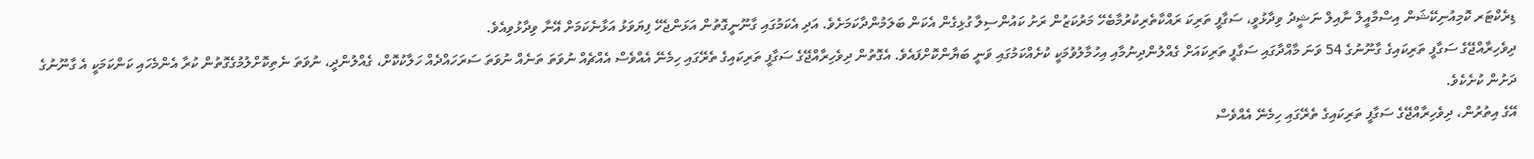ޑިރެކްޓަރ ކޮމިއުނިކޭޝަން އިސްމާއީލް ނާއިލް ނަޝީދު ވިދާޅުވީ، ސަގާފީ ތަރިކަ ރައްކާތެރިކުރުމާބެހޭ މަރުކަޒުން ރަށު ކައުންސިލާ ގުޅިގެން އެކަން ބަލަމުންދާކަމަށެވެ. އަދި އެކަމުގައި ގާނޫނީގޮތުން އަޅަންޖެހޭ ފިޔަވަޅު އަޅާނެކަމަށް އޭނާ ވިދާޅުވިއެވެ.
ދިވެހިރާއްޖޭގެ ސަގާފީ ތަރިކައިގެ ގާނޫނުގެ 54 ވަނަ މާއްދާގައި ސަގާފީ ތަރިކައަށް ގެއްލުންދިނުމާއި އިހުމާލުވުމަކީ ކުށެއްކަމުގައި ވަނީ ބަޔާންކޮށްފައެވެ. އެގޮތުން ދިވެހިރާއްޖޭގެ ސަގާފީ ތަރިކައިގެ ތެރޭގައި ހިމެނޭ އެއްވެސް އެއްޗެއް ނުވަތަ ތަނެއް ނުވަތަ ސަރަހައްދެއް ހަލާކުކޮށް، ގެއްލުންދީ، ނުވަތަ ނެތިކޮށްލުމުގެގޮތުން ކުރާ އެންމެހައި ކަންކަމަކީ އެ ގާނޫނުގެ ދަށުން ކުށެކެވެ.
އޭގެ އިތުރުން، ދިވެހިރާއްޖޭގެ ސަގާފީ ތަރިކައިގެ ތެރޭގައި ހިމެނޭ އެއްވެސް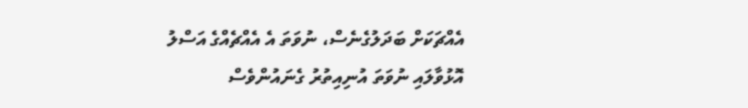އެއްޗަކަށް ބަދަލުގެނެސް، ނުވަތަ އެ އެއްޗެއްގެ އަސްލު އޮޅުވާލައި ނުވަތަ އުނިއިތުރު ގެނައުންވެސް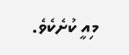މިއީ ކުށެކެވެ.